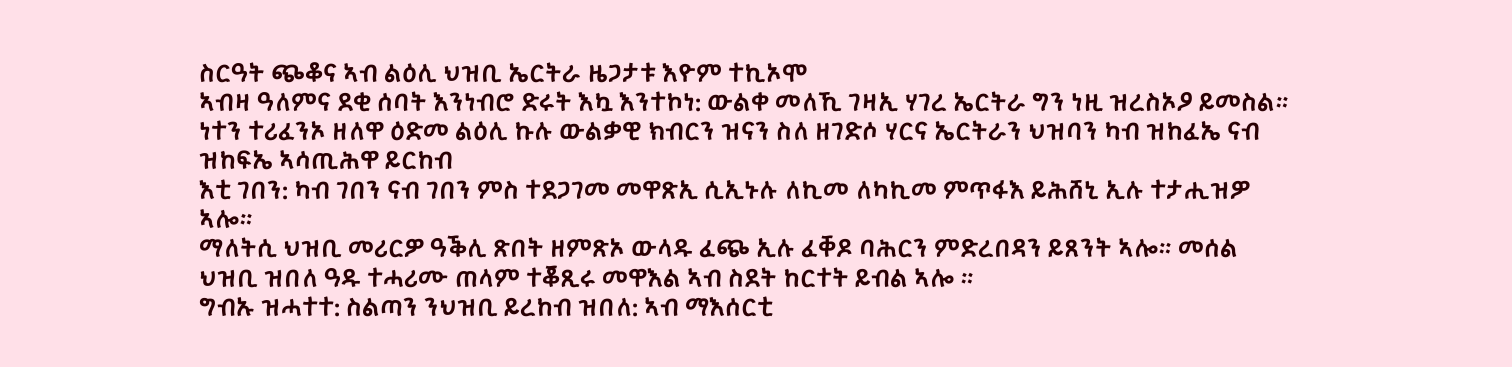ስርዓት ጭቆና ኣብ ልዕሊ ህዝቢ ኤርትራ ዜጋታቱ እዮም ተኪኦሞ
ኣብዛ ዓለምና ደቂ ሰባት እንነብሮ ድሩት እኳ እንተኮነ: ውልቀ መለኺ ገዛኢ ሃገረ ኤርትራ ግን ነዚ ዝረስኦዖ ይመስል። ነተን ተሪፈንኦ ዘለዋ ዕድመ ልዕሊ ኩሉ ውልቃዊ ክብርን ዝናን ስለ ዘገድሶ ሃርና ኤርትራን ህዝባን ካብ ዝከፈኤ ናብ ዝከፍኤ ኣሳጢሕዋ ይርከብ
እቲ ገበን: ካብ ገበን ናብ ገበን ምስ ተደጋገመ መዋጽኢ ሲኢኑሉ ለኪመ ለካኪመ ምጥፋእ ይሕሸኒ ኢሉ ተታሒዝዎ ኣሎ።
ማለትሲ ህዝቢ መሪርዎ ዓቕሊ ጽበት ዘምጽኦ ውላዱ ፈጭ ኢሉ ፈቐዶ ባሕርን ምድረበዳን ይጸንት ኣሎ። መሰል ህዝቢ ዝበለ ዓዱ ተሓሪሙ ጠላም ተቖጺሩ መዋእል ኣብ ስደት ከርተት ይብል ኣሎ ።
ግብኡ ዝሓተተ: ስልጣን ንህዝቢ ይረከብ ዝበለ: ኣብ ማእሰርቲ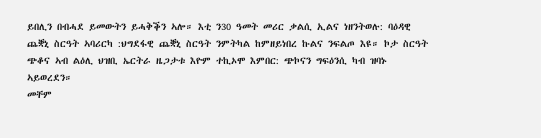ይበሊን በብሓደ ይመውትን ይሓቅቕን ኣሎ። እቲ ን30 ዓመት መሪር ቃልሲ ኢልና ነዘንትወሉ: ባዕዳዊ ጨቛኒ ስርዓት ኣባሪርካ :ህግደፋዊ ጨቛኒ ስርዓት ንምትካል ከምዘይነበረ ኩልና ንፍልጦ እዩ። ኮታ ስርዓት ጭቆና ኣብ ልዕሊ ህዝቢ ኤርትራ ዜጋታቱ እዮም ተኪኦሞ እምበር: ጭኮናን ግፍዕንሲ ካብ ዝባኑ ኣይወረደን።
መቸም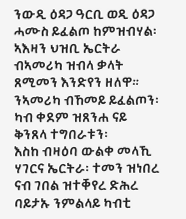ንውዲ ዕዳጋ ዓርቢ ወዲ ዕዳጋ ሓሙስ ይፈልጦ ከምዝብሃል፡ ኣእዛን ህዝቢ ኤርትራ ብኣመሪካ ዝብላ ቃላት ጸሚመን እንድየን ዘለዋ። ንኣመሪካ ብኸመይ ይፈልጦን፡ ካብ ቀደም ዝጸንሐ ናይ ቅንጸላ ተግበራቱን፡
እስከ ብዛዕባ ውልቀ መላኺ ሃገርና ኤርትራ፡ ተመን ዝነበረ ናብ ገበል ዝተቐየረ ድሕረ ባይታኡ ንምልላይ ካብቲ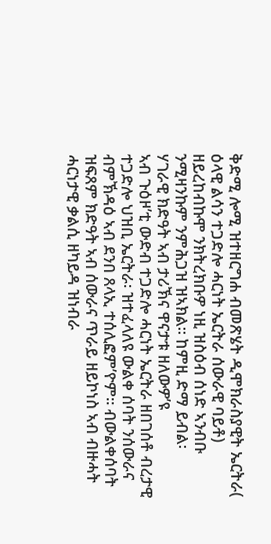ቅድሚ ሎሚ ዝተዘርግሐ ብመጽሄት ዲሞክራስያዊት ኤርትራ( ዕላዊ ልሳን ተጋድሎ ሓርነት ኤርትራ ሰውራዊ ባይቶ) ዘይረከብኩሞ ንክትረክቡዎ ነዚ ዝስዕብ ሰነድ ኣንብቡ ንሚዛንኩም ንምሕጋዝ ዝኣክል። ከምዚ ድማ ይብል፡
ሃገራዊ ክድዓት ኣብ ታሪኽና ዋናታቱ ዘለውዎ’ዩ
ኣብ ጉዕዞ’ቲ ውድብ ተጋድሎ ሓርነት ኤርትራ ዘበገሰቶ ብረታዊ ተጋድሎ ህዝቢ ኤርትራ፡ ዝተፈላለዩ ውልቀ ሰባት ንሰውራና ብምኽዳዕ ኣብ ደንበ ጸላኢ ተሰሊፎም’ዮም። ብውልቀሰባት ዝፍጸም ክድዓት ኣብ ሰውራና ጥራይ ዘይኮነስ ኣብ ብዙሓት ሓርነታዊ ቃልሲ ዘካይዳ ዝነብራ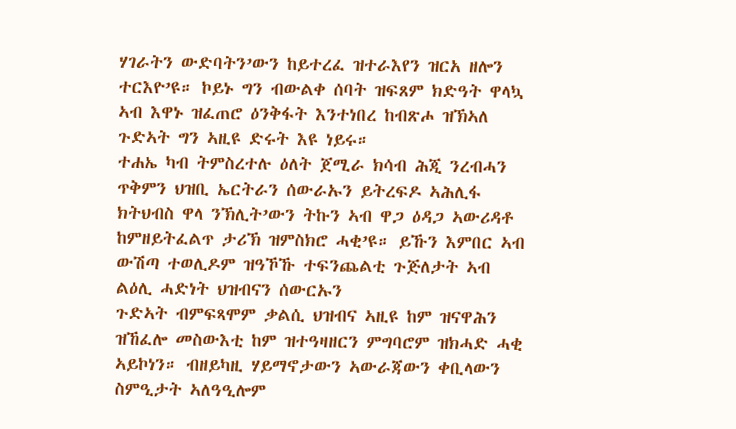ሃገራትን ውድባትን’ውን ከይተረፈ ዝተራእየን ዝርአ ዘሎን ተርእዮ’ዩ። ኮይኑ ግን ብውልቀ ሰባት ዝፍጸም ክድዓት ዋላኳ ኣብ እዋኑ ዝፈጠሮ ዕንቅፋት እንተነበረ ከብጽሖ ዝኽኣለ ጉድኣት ግን ኣዚዩ ድሩት እዩ ነይሩ።
ተሐኤ ካብ ትምስረተሉ ዕለት ጀሚራ ክሳብ ሕጂ ንረብሓን ጥቅምን ህዝቢ ኤርትራን ሰውራኡን ይትረፍዶ ኣሕሊፋ ክትህብስ ዋላ ንኽሊት’ውን ትኩን ኣብ ዋጋ ዕዳጋ ኣውሪዳቶ ከምዘይትፈልጥ ታሪኽ ዝምስክሮ ሓቂ’ዩ። ይኹን እምበር ኣብ ውሽጣ ተወሊዶም ዝዓኾኹ ተፍንጨልቲ ጉጅለታት ኣብ ልዕሊ ሓድነት ህዝብናን ሰውርኡን
ጉድኣት ብምፍጻሞም ቃልሲ ህዝብና ኣዚዩ ከም ዝናዋሕን ዝኸፈሎ መስውእቲ ከም ዝተዓዛዘርን ምግባሮም ዝክሓድ ሓቂ ኣይኮነን። ብዘይካዚ ሃይማኖታውን ኣውራጃውን ቀቢላውን ስምዒታት ኣለዓዒሎም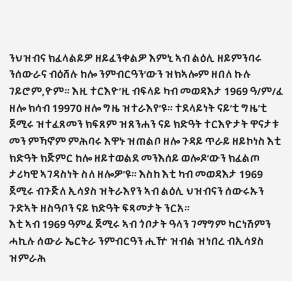ንህዝብና ክፈላልይዎ ዘይፈንቀልዎ እምኒ ኣብ ልዕሊ ዘይምንባሩ ንሰውራና ብዕሸሉ ከሎ ንምብርዓን’ውን ዝክኣሎም ዘበለ ኩሉ ገይሮም,ዮም። እዚ ተርእዮ’ዚ ብፍላይ ካብ መወዳእታ 1969 ዓ/ም/ፈ ዘሎ ክሳብ 19970 ዘሎ ግዜ ዝተራእየ’ዩ። ተደላይነት ናይ’ቲ ግዜ’ቲ ጀሚሩ ዝተፈጸመን ክፍጸም ዝጸንሐን ናይ ክድዓት ተርእዮታት ዋናታቱ መን ምኻኖም ምሕባሩ እዋኑ ዝጠልቦ ዘሎ ጉዳይ ጥራይ ዘይኮነስ እቲ ክድዓት ክጅምር ከሎ ዘይተወልደ መንእሰይ ወሎዶ’ውን ክፈልጦ ታሪካዊ ኣገዳስነት ስለ ዘሎዎ’ዩ። እስከ እቲ ካብ መወዳእታ 1969 ጀሚሩ ብጉጅለ ኢሳያስ ዝትራእየን ኣብ ልዕሊ ህዝብናን ሰውሩኡን ጉድኣት ዘስዓቦን ናይ ክድዓት ፍጻመታት ንርአ።
እቲ ኣብ 1969 ዓምፈ ጀሚሩ ኣብ ጎቦታት ዓላን ገማግም ካርነሽምን ሓኪሉ ሰውራ ኤርትራ ንምብርዓን ሒዅ ዝብል ዝነበረ ብኢሳያስ ዝምራሕ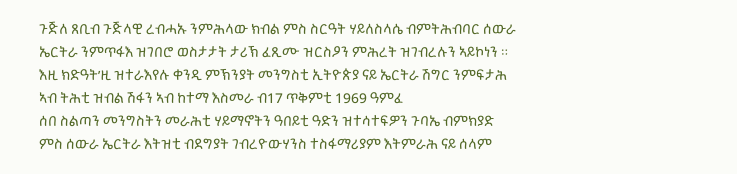ጉጅለ ጸቢብ ጉጅላዊ ረብሓኡ ንምሕላው ክብል ምስ ስርዓት ሃይለስላሴ ብምትሕብባር ሰውራ ኤርትራ ንምጥፋእ ዝገበሮ ወስታታት ታሪኽ ፈጺሙ ዝርስዖን ምሕረት ዝገብረሉን ኣይኮነን ።
እዚ ክድዓት’ዚ ዝተራእየሉ ቀንዲ ምኽንያት መንግስቲ ኢትዮጵያ ናይ ኤርትራ ሽግር ንምፍታሕ ኣብ ትሕቲ ዝብል ሽፋን ኣብ ከተማ እስመራ ብ17 ጥቅምቲ 1969 ዓምፈ
ሰበ ስልጣን መንግስትን መራሕቲ ሃይማኖትን ዓበይቲ ዓድን ዝተሳተፍዎን ጉባኤ ብምክያድ ምስ ሰውራ ኤርትራ እትዝቲ ብደግያት ገብረዮውሃንስ ተስፋማሪያም እትምራሕ ናይ ሰላም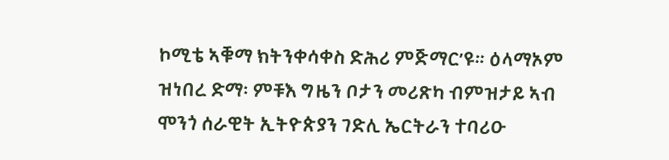ኮሚቴ ኣቑማ ክትንቀሳቀስ ድሕሪ ምጅማር’ዩ። ዕላማኦም ዝነበረ ድማ፡ ምቹእ ግዜን ቦታን መሪጽካ ብምዝታይ ኣብ ሞንጎ ሰራዊት ኢትዮጵያን ገድሊ ኤርትራን ተባሪዑ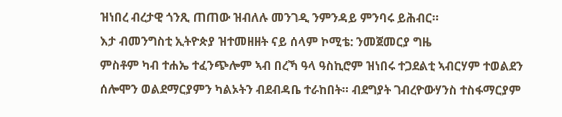ዝነበረ ብረታዊ ጎንጺ ጠጠው ዝብለሉ መንገዲ ንምንዳይ ምንባሩ ይሕብር።
እታ ብመንግስቲ ኢትዮጵያ ዝተመዘዘት ናይ ሰላም ኮሚቴ: ንመጀመርያ ግዜ
ምስቶም ካብ ተሐኤ ተፈንጭሎም ኣብ በረኻ ዓላ ዓስኪሮም ዝነበሩ ተጋደልቲ ኣብርሃም ተወልደን ሰሎሞን ወልደማርያምን ካልኦትን ብደብዳቤ ተራከበት። ብደግያት ገብረዮውሃንስ ተስፋማርያም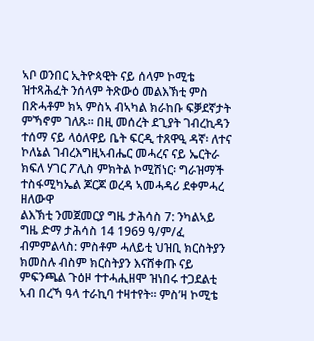ኣቦ ወንበር ኢትዮጳዊት ናይ ሰላም ኮሚቴ ዝተጻሕፈት ንሰላም ትጽውዕ መልእኽቲ ምስ በጽሓቶም ክኣ ምስኣ ብኣካል ክራከቡ ፍቓደኛታት ምኻኖም ገለጹ። በዚ መሰረት ደጊያት ገብረኪዳን ተሰማ ናይ ላዕለዋይ ቤት ፍርዲ ተጸዋዒ ዳኛ፡ ለተና ኮለኔል ገብረእግዚኣብሔር መሓረና ናይ ኤርትራ ክፍለ ሃገር ፖሊስ ምክትል ኮሚሽነር፡ ግራዝማች ተስፋሚካኤል ጆርጆ ወረዳ ኣመሓዳሪ ደቀምሓረ ዘለውዋ
ልእኽቲ ንመጀመርያ ግዜ ታሕሳስ 7: ንካልኣይ ግዜ ድማ ታሕሳስ 14 1969 ዓ/ም/ፈ ብምምልላስ: ምስቶም ሓለይቲ ህዝቢ ክርስትያን ክመስሉ ብስም ክርስትያን እናሸቀጡ ናይ ምፍንጫል ጉዕዞ ተተሓሒዘሞ ዝነበሩ ተጋደልቲ ኣብ በረኻ ዓላ ተራኪባ ተዛተየት። ምስ’ዛ ኮሚቴ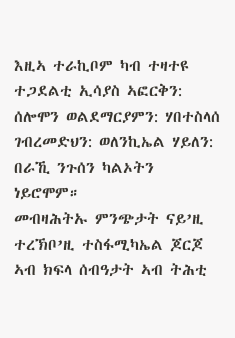እዚኣ ተራኪቦም ካብ ተዛተዩ ተጋደልቲ ኢሳያስ ኣፎርቅን: ሰሎሞን ወልደማርያምን: ሃበተስላሰ ገብረመድህን: ወለንኪኤል ሃይለን: በራኺ ንጉሰን ካልኦትን ነይሮሞም።
መብዛሕትኡ ምንጭታት ናይ’ዚ ተረኽቦ’ዚ ተስፋሚካኤል ጆርጆ ኣብ ክፍላ ሰብዓታት ኣብ ትሕቲ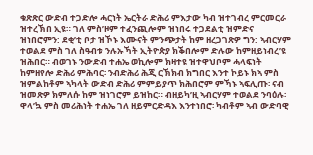ቁጽጽር ውድብ ተጋድሎ ሓርነት ኤርትራ ድሕሪ ምእታው ካብ ዝተገብረ ምርመርራ ዝተረኽበ ኢዩ። ገለ ምስ’ዞም ተፈንጪሎም ዝነበሩ ተጋደልቲ ዝምድና ዝነበሮምን: ደቂ’ቲ ቦታ ዝኾኑ እሙናት ምንጭታት ከም ዘረጋገጽዎ ግን: ኣብርሃም ተወልደ ምስ ገለ ስዓብቱ ንሉኡኻት ኢትዮጵያ ክቕበሎም ድሉው ከምዘይነብረ’ዩ ዝሕበር። ብወገኑ ንውድብ ተሐኤ ወኪሎም ክዛተዩ ዝተዋህቦም ሓላፍነት ከምዘየሎ ድሕሪ ምሕባር፡ ንብድሕሪ ሕጂ ርኽክብ ክግበር እንተ ኮይኑ ክኣ ምስ ዝምልከቶም ኣካላት ውድብ ድሕሪ ምምይያጥ ክሕበሮም ምኻኑ ኣፍሊጡ፡ ናብ ዝመጽዎ ክምለሱ ከም ዝነገሮም ይዝከር። ብዘይካ’ዚ ኣብርሃም ተወልደ ንባዕሉ፡ ዋላ’ኳ ምስ መሪሕነት ተሐኤ ገለ ዘይምርድዳእ እንተነበሮ፡ ካብቶም ኣብ ውድባዊ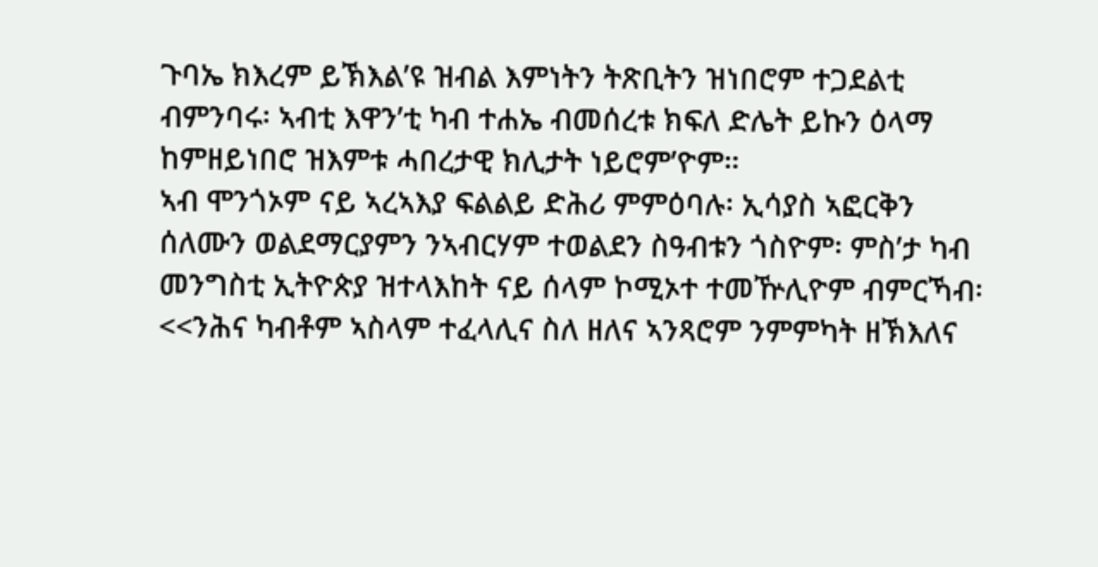ጉባኤ ክእረም ይኽእል’ዩ ዝብል እምነትን ትጽቢትን ዝነበሮም ተጋደልቲ ብምንባሩ፡ ኣብቲ እዋን’ቲ ካብ ተሐኤ ብመሰረቱ ክፍለ ድሌት ይኩን ዕላማ ከምዘይነበሮ ዝእምቱ ሓበረታዊ ክሊታት ነይሮም’ዮም።
ኣብ ሞንጎኦም ናይ ኣረኣእያ ፍልልይ ድሕሪ ምምዕባሉ፡ ኢሳያስ ኣፎርቅን ሰለሙን ወልደማርያምን ንኣብርሃም ተወልደን ስዓብቱን ጎስዮም፡ ምስ’ታ ካብ መንግስቲ ኢትዮጵያ ዝተላእከት ናይ ሰላም ኮሚኦተ ተመዅሊዮም ብምርኻብ፡ <<ንሕና ካብቶም ኣስላም ተፈላሊና ስለ ዘለና ኣንጻሮም ንምምካት ዘኽእለና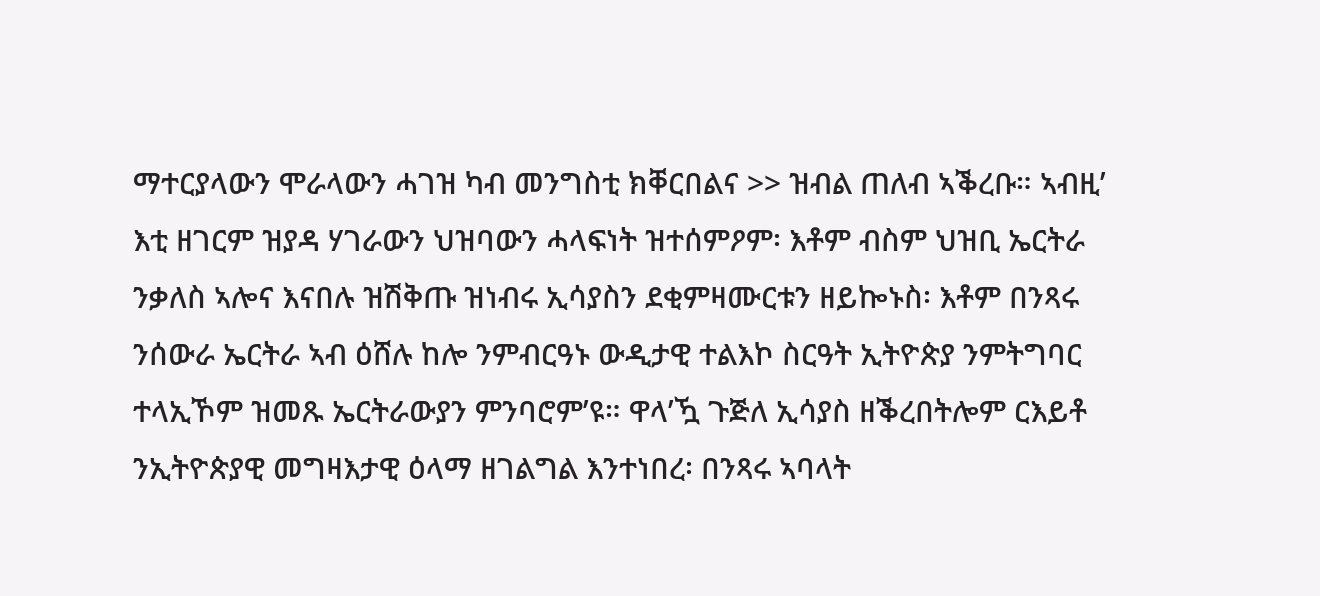ማተርያላውን ሞራላውን ሓገዝ ካብ መንግስቲ ክቐርበልና >> ዝብል ጠለብ ኣቕረቡ። ኣብዚ’ እቲ ዘገርም ዝያዳ ሃገራውን ህዝባውን ሓላፍነት ዝተሰምዖም፡ እቶም ብስም ህዝቢ ኤርትራ ንቃለስ ኣሎና እናበሉ ዝሽቅጡ ዝነብሩ ኢሳያስን ደቂምዛሙርቱን ዘይኰኑስ፡ እቶም በንጻሩ ንሰውራ ኤርትራ ኣብ ዕሸሉ ከሎ ንምብርዓኑ ውዲታዊ ተልእኮ ስርዓት ኢትዮጵያ ንምትግባር ተላኢኾም ዝመጹ ኤርትራውያን ምንባሮም’ዩ። ዋላ’ዃ ጉጅለ ኢሳያስ ዘቕረበትሎም ርእይቶ ንኢትዮጵያዊ መግዛእታዊ ዕላማ ዘገልግል እንተነበረ፡ በንጻሩ ኣባላት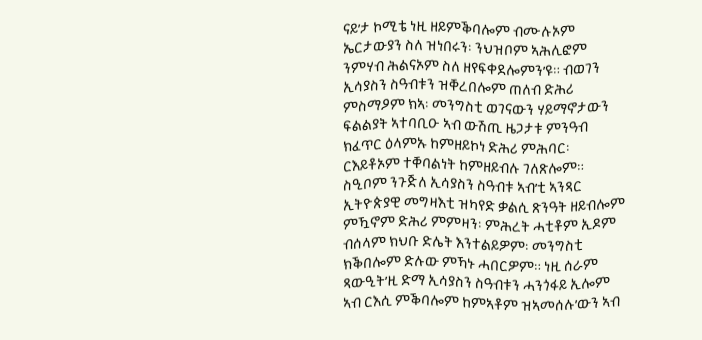ናይ’ታ ኮሚቴ ነዚ ዘይምቕባሎም ብሙሉኦም ኤርታውያን ስለ ዝነበሩን፡ ንህዝቦም ኣሕሊፎም ንምሃብ ሕልናኦም ስለ ዘየፍቀደሎምን’ዩ። ብወገን ኢሳያስን ስዓብቱን ዝቐረበሎም ጠለብ ድሕሪ ምስማዖም ክኣ፡ መንግስቲ ወገናውን ሃይማኖታውን ፍልልያት ኣተባቢዑ ኣብ ውሽጢ ዜጋታቱ ምንዓብ ክፈጥር ዕላምኡ ከምዘይኮነ ድሕሪ ምሕባር፡ ርእይቶኦም ተቐባልነት ከምዘይብሉ ገለጽሎም። ስዒቦም ንጉጅለ ኢሳያስን ስዓብቱ ኣብ’ቲ ኣንጻር ኢትዮጵያዊ መግዛእቲ ዝካየድ ቃልሲ ጽንዓት ዘይብሎም ምዃኖም ድሕሪ ምምዛን፡ ምሕረት ሓቲቶም ኢዶም ብሰላም ክህቡ ድሌት እንተልይዎም፡ መንግስቲ ክቕበሎም ድሉው ምኻኑ ሓበርዎም። ነዚ ሰራም ጻውዒት’ዚ ድማ ኢሳያስን ስዓብቱን ሓንጎፋይ ኢሎም ኣብ ርእሲ ምቕባሎም ከምኣቶም ዝኣመሰሉ’ውን ኣብ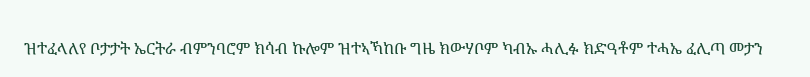ዝተፈላለየ ቦታታት ኤርትራ ብምንባሮም ክሳብ ኩሎም ዝተኣኻከቡ ግዜ ክውሃቦም ካብኡ ሓሊፉ ክድዓቶም ተሓኤ ፈሊጣ መታን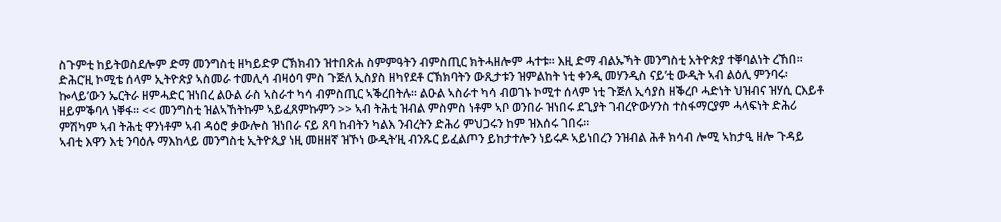ስጉምቲ ከይትወስደሎም ድማ መንግስቲ ዘካይድዎ ርኽክብን ዝተበጽሐ ስምምዓትን ብምስጢር ክትሓዘሎም ሓተቱ። እዚ ድማ ብልኡኻት መንግስቲ አትዮጵያ ተቐባልነት ረኸበ።
ድሕር’ዚ ኮሚቴ ሰላም ኢትዮጵያ ኣስመራ ተመሊሳ ብዛዕባ ምስ ጉጅለ ኢስያስ ዘካየደቶ ርኽክባትን ውጺታቱን ዝምልከት ነቲ ቀንዲ መሃንዲስ ናይ’ቲ ውዲት ኣብ ልዕሊ ምንባሩ፡ ኰላይ’ውን ኤርትራ ዘምሓድር ዝነበረ ልዑል ራስ ኣስራተ ካሳ ብምስጢር ኣቕረበትሉ። ልዑል ኣስራተ ካሳ ብወገኑ ኮሚተ ሰላም ነቲ ጉጅለ ኢሳያስ ዘቕረቦ ሓድነት ህዝብና ዝሃሲ ርእይቶ ዘይምቕባላ ነቐፋ። << መንግስቲ ዝልኣኸትኩም ኣይፈጸምኩምን >> ኣብ ትሕቲ ዝብል ምስምስ ነቶም ኣቦ ወንበራ ዝነበሩ ደጊያት ገብረዮውሃንስ ተስፋማርያም ሓላፍነት ድሕሪ ምሽካም ኣብ ትሕቲ ዋንነቶም ኣብ ዳዕሮ ቃውሎስ ዝነበራ ናይ ጸባ ከብትን ካልእ ንብረትን ድሕሪ ምህጋሩን ከም ዝእሰሩ ገበሩ።
ኣብቲ እዋን እቲ ንባዕሉ ማእከላይ መንግስቲ ኢትዮጲያ ነዚ መዘዘኛ ዝኾነ ውዲት’ዚ ብንጹር ይፈልጦን ይከታተሎን ነይሩዶ ኣይነበረን ንዝብል ሕቶ ክሳብ ሎሚ ኣከታዒ ዘሎ ጉዳይ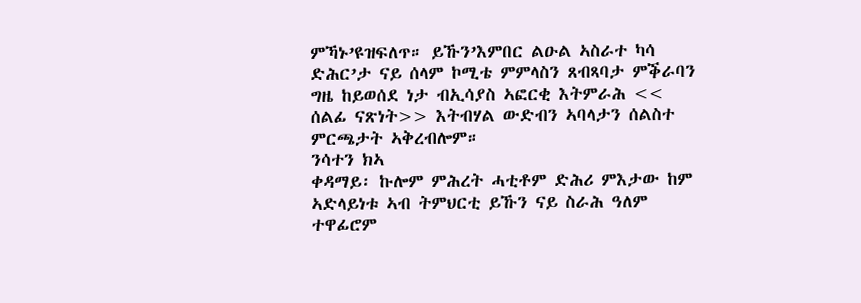ምኻኑ’ዩዝፍለጥ። ይኹን’እምበር ልዑል ኣስራተ ካሳ ድሕር’ታ ናይ ሰላም ኮሚቴ ምምላስን ጸብጻባታ ምቕራባን ግዜ ከይወሰደ ነታ ብኢሳያስ ኣፎርቂ እትምራሕ << ሰልፊ ናጽነት>> እትብሃል ውድብን ኣባላታን ሰልስተ ምርጫታት ኣቅረብሎም።
ንሳተን ክኣ
ቀዳማይ፡ ኩሎም ምሕረት ሓቲቶም ድሕሪ ምእታው ከም ኣድላይነቱ ኣብ ትምህርቲ ይኹን ናይ ስራሕ ዓለም ተዋፊሮም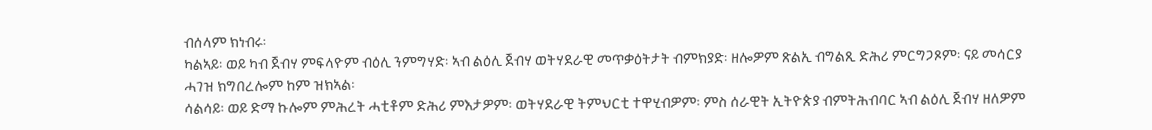ብሰላም ክነብሩ፡
ካልኣይ፡ ወይ ካብ ጀብሃ ምፍላዮም ብዕሊ ንምግሃድ፡ ኣብ ልዕሊ ጀብሃ ወትሃደራዊ መጥቃዕትታት ብምክያድ፡ ዘሎዎም ጽልኢ ብግልጺ ድሕሪ ምርግጋጾም፡ ናይ መሳርያ ሓገዝ ክግበረሎም ከም ዝክኣል፡
ሳልሳይ፡ ወይ ድማ ኩሎም ምሕረት ሓቲቶም ድሕሪ ምእታዎም፡ ወትሃደራዊ ትምህርቲ ተዋሂብዎም፡ ምስ ሰራዊት ኢትዮጵያ ብምትሕብባር ኣብ ልዕሊ ጀብሃ ዘለዎም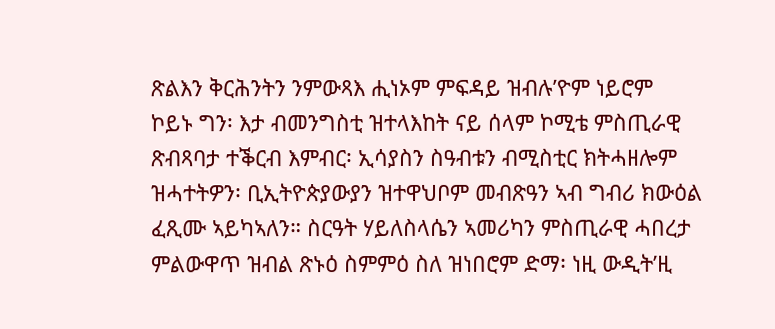ጽልእን ቅርሕንትን ንምውጻእ ሒነኦም ምፍዳይ ዝብሉ’ዮም ነይሮም
ኮይኑ ግን፡ እታ ብመንግስቲ ዝተላእከት ናይ ሰላም ኮሚቴ ምስጢራዊ ጽብጻባታ ተቕርብ እምብር፡ ኢሳያስን ስዓብቱን ብሚስቲር ክትሓዘሎም ዝሓተትዎን፡ ቢኢትዮጵያውያን ዝተዋህቦም መብጽዓን ኣብ ግብሪ ክውዕል ፈጺሙ ኣይካኣለን። ስርዓት ሃይለስላሴን ኣመሪካን ምስጢራዊ ሓበረታ ምልውዋጥ ዝብል ጽኑዕ ስምምዕ ስለ ዝነበሮም ድማ፡ ነዚ ውዲት’ዚ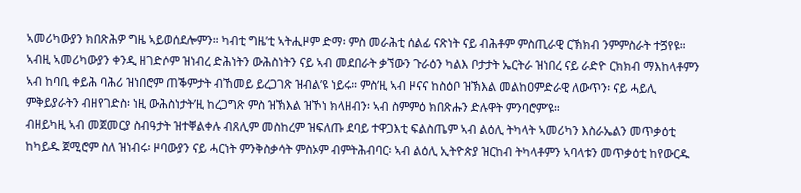ኣመሪካውያን ክበጽሕዎ ግዜ ኣይወሰደሎምን። ካብቲ ግዜ’ቲ ኣትሒዞም ድማ፡ ምስ መራሕቲ ሰልፊ ናጽነት ናይ ብሕቶም ምስጢራዊ ርኽክብ ንምምስራት ተጛየዩ። ኣብዚ ኣመሪካውያን ቀንዲ ዘገድሶም ዝነብረ ድሕነትን ውሕስነትን ናይ ኣብ መደበራት ቃኘውን ጉራዕን ካልእ ቦታታት ኤርትራ ዝነበረ ናይ ራድዮ ርክክብ ማእከላቶምን ኣብ ከባቢ ቀይሕ ባሕሪ ዝነበሮም ጠቕምታት ብኸመይ ይረጋገጽ ዝብል’ዩ ነይሩ። ምስ’ዚ ኣብ ዞናና ከስዕቦ ዝኽእል መልከዐምድራዊ ለውጥን፡ ናይ ሓይሊ ምቅይያራትን ብዘየገድስ፡ ነዚ ውሕስነታት’ዚ ከረጋግጽ ምስ ዝኽእል ዝኾነ ክላዘብን፡ ኣብ ስምምዕ ክበጽሑን ድሉዋት ምንባሮም’ዩ።
ብዘይካዚ ኣብ መጀመርያ ስብዓታት ዝተቐልቀሉ ብጸሊም መስከረም ዝፍለጡ ደባይ ተዋጋእቲ ፍልስጤም ኣብ ልዕሊ ትካላት ኣመሪካን እስራኤልን መጥቃዕቲ ከካይዱ ጀሚሮም ስለ ዝነብሩ፡ ዞባውያን ናይ ሓርነት ምንቅስቃሳት ምስኦም ብምትሕብባር፡ ኣብ ልዕሊ ኢትዮጵያ ዝርከብ ትካላቶምን ኣባላቱን መጥቃዕቲ ከየውርዱ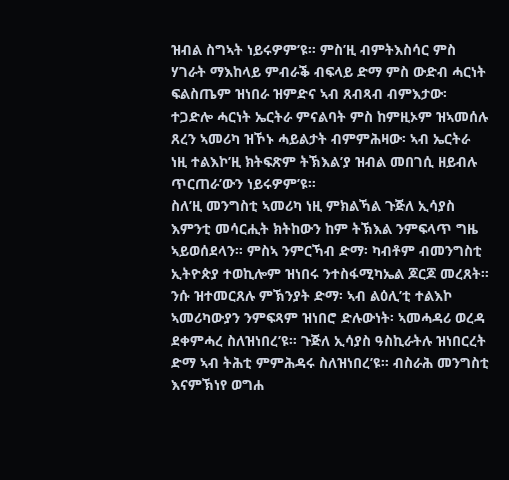ዝብል ስግኣት ነይሩዎም’ዩ። ምስ’ዚ ብምትእስሳር ምስ ሃገራት ማእከላይ ምብራቕ ብፍላይ ድማ ምስ ውድብ ሓርነት ፍልስጤም ዝነበራ ዝምድና ኣብ ጸብጻብ ብምእታው፡ ተጋድሎ ሓርነት ኤርትራ ምናልባት ምስ ከምዚኦም ዝኣመሰሉ ጸረን ኣመሪካ ዝኾኑ ሓይልታት ብምምሕዛው፡ ኣብ ኤርትራ ነዚ ተልእኮ’ዚ ክትፍጽም ትኽእል’ያ ዝብል መበገሲ ዘይብሉ ጥርጠራ’ውን ነይሩዎም’ዩ።
ስለ’ዚ መንግስቲ ኣመሪካ ነዚ ምክልኻል ጉጅለ ኢሳያስ እምንቲ መሳርሒት ክትከውን ከም ትኽእል ንምፍላጥ ግዜ ኣይወሰደላን። ምስኣ ንምርኻብ ድማ፡ ካብቶም ብመንግስቲ ኢትዮጵያ ተወኪሎም ዝነበሩ ንተስፋሚካኤል ጆርጆ መረጸት። ንሱ ዝተመርጸሉ ምኽንያት ድማ፡ ኣብ ልዕሊ’ቲ ተልእኮ ኣመሪካውያን ንምፍጻም ዝነበሮ ድሉውነት፡ ኣመሓዳሪ ወረዳ ደቀምሓረ ስለዝነበረ’ዩ። ጉጅለ ኢሳያስ ዓስኪራትሉ ዝነበርረት ድማ ኣብ ትሕቲ ምምሕዳሩ ስለዝነበረ’ዩ። ብስራሕ መንግስቲ እናምኽነየ ወግሐ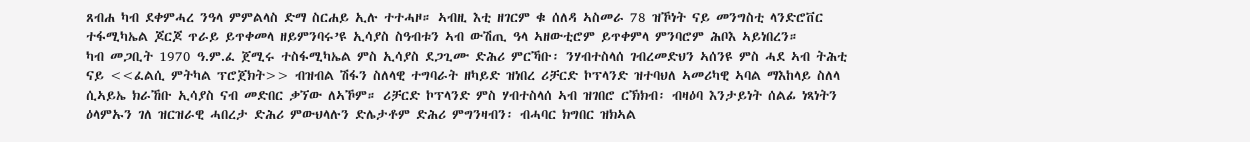ጸብሐ ካብ ደቀምሓረ ንዓላ ምምልላስ ድማ ስርሐይ ኢሉ ተተሓዞ። ኣብዚ እቲ ዘገርም ቁ ሰለዳ ኣስመራ 78 ዝኾነት ናይ መንግስቲ ላንድሮቨር ተፋሚካኤል ጆርጆ ጥራይ ይጥቀመላ ዘይምንባሩ’ዩ ኢሳያስ ስዓብቱን ኣብ ውሽጢ ዓላ ኣዘውቲሮም ይጥቀምላ ምንባሮም ሕቦእ ኣይነበረን።
ካብ መጋቢት 1970 ዓ.ም.ፈ ጀሚሩ ተስፋሚካኤል ምስ ኢሳያስ ደጋጊሙ ድሕሪ ምርኻቡ፡ ንሃብተስላሰ ገብረመድህን ኣሰንዩ ምስ ሓደ ኣብ ትሕቲ ናይ <<ፈልሲ ምትካል ፕሮጀክት>> ብዝብል ሽፋን ስለላዊ ተግባራት ዘካይድ ዝነበረ ሪቻርድ ኮፕላንድ ዝተባህለ ኣመሪካዊ ኣባል ማእከላይ ስለላ ሲኣይኤ ክራኸቡ ኢሳያስ ናብ መድበር ቃኘው ለኣኾም። ሪቻርድ ኮፕላንድ ምስ ሃብተስላሰ ኣብ ዝገበሮ ርኽክብ፡ ብዛዕባ እንታይነት ሰልፊ ነጻነትን ዕላምኡን ገለ ዝርዝራዊ ሓበረታ ድሕሪ ምውህላሉን ድሌታቶም ድሕሪ ምግንዛብን፡ ብሓባር ክግበር ዝክኣል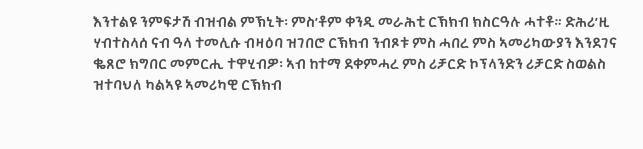እንተልዩ ንምፍታሽ ብዝብል ምኽኒት፡ ምስ’ቶም ቀንዲ መራሕቲ ርኽክብ ክስርዓሉ ሓተቶ። ድሕሪ’ዚ ሃብተስላሰ ናብ ዓላ ተመሊሱ ብዛዕባ ዝገበሮ ርኽክብ ንብጾቱ ምስ ሓበረ ምስ ኣመሪካውያን እንደገና ቈጸሮ ክግበር መምርሒ ተዋሂብዎ፡ ኣብ ከተማ ደቀምሓረ ምስ ሪቻርድ ኮፕላንድን ሪቻርድ ስወልስ ዝተባህለ ካልኣዩ ኣመሪካዊ ርኽክብ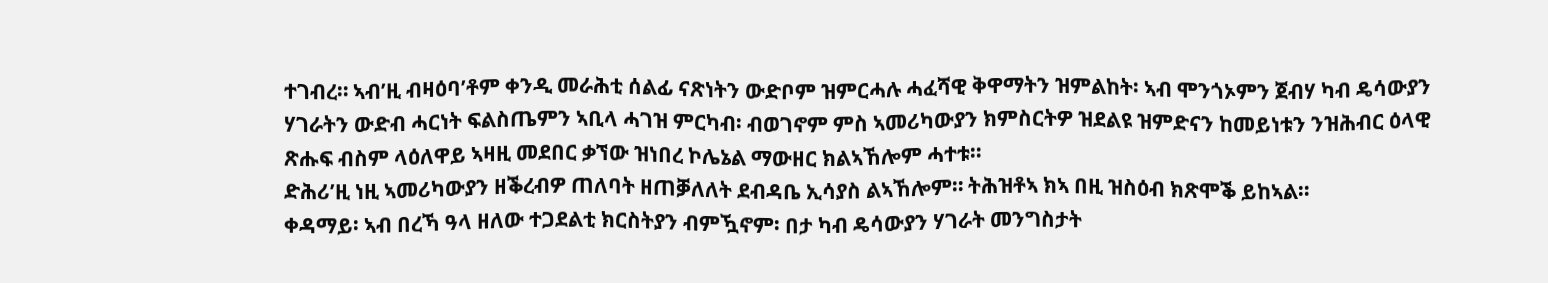ተገብረ። ኣብ’ዚ ብዛዕባ’ቶም ቀንዲ መራሕቲ ሰልፊ ናጽነትን ውድቦም ዝምርሓሉ ሓፈሻዊ ቅዋማትን ዝምልከት፡ ኣብ ሞንጎኦምን ጀብሃ ካብ ዴሳውያን ሃገራትን ውድብ ሓርነት ፍልስጤምን ኣቢላ ሓገዝ ምርካብ፡ ብወገኖም ምስ ኣመሪካውያን ክምስርትዎ ዝደልዩ ዝምድናን ከመይነቱን ንዝሕብር ዕላዊ ጽሑፍ ብስም ላዕለዋይ ኣዛዚ መደበር ቃኘው ዝነበረ ኮሌኔል ማውዘር ክልኣኸሎም ሓተቱ።
ድሕሪ’ዚ ነዚ ኣመሪካውያን ዘቕረብዎ ጠለባት ዘጠቓለለት ደብዳቤ ኢሳያስ ልኣኸሎም። ትሕዝቶኣ ክኣ በዚ ዝስዕብ ክጽሞቕ ይከኣል።
ቀዳማይ፡ ኣብ በረኻ ዓላ ዘለው ተጋደልቲ ክርስትያን ብምዃኖም፡ በታ ካብ ዴሳውያን ሃገራት መንግስታት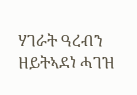ሃገራት ዓረብን ዘይትኣደነ ሓገዝ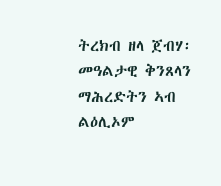ትረክብ ዘላ ጀብሃ፡ መዓልታዊ ቅንጸላን ማሕረድትን ኣብ ልዕሊኦም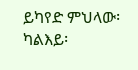ይካየድ ምህላው፡
ካልእይ፡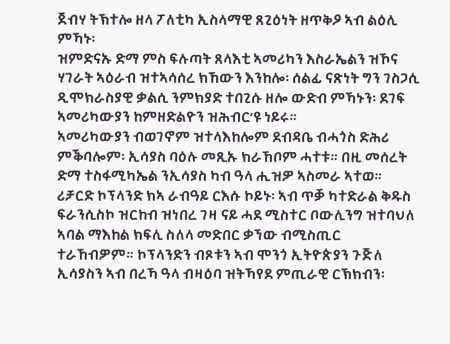ጀብሃ ትኽተሎ ዘላ ፖለቲካ ኢስላማዊ ጸጊዕነት ዘጥቅዖ ኣብ ልዕሊ ምኻኑ፡
ዝምድናኡ ድማ ምስ ፍሉጣት ጸላእቲ ኣመሪካን እስራኤልን ዝኾና ሃገራት ኣዕራብ ዝተኣሳሰረ ክኸውን እንከሎ፡ ሰልፊ ናጽነት ግን ገስጋሲ ዲሞክራስያዊ ቃልሲ ንምክያድ ተበጊሱ ዘሎ ውድብ ምኻኑን፡ ደገፍ ኣመሪካውያን ከምዘድልዮን ዝሕብር’ዩ ነይሩ።
ኣመሪካውያን ብወገኖም ዝተላእከሎም ደብዳቤ ብሓጎስ ድሕሪ ምቕባሎም፡ ኢሳያስ ባዕሉ መጺኡ ክራኸቦም ሓተቱ። በዚ መሰረት ድማ ተስፋሚካኤል ንኢሳያስ ካብ ዓላ ሒዝዎ ኣስመራ ኣተወ። ሪቻርድ ኮፕላንድ ክኣ ራብዓይ ርእሱ ኮይኑ፡ ኣብ ጥቓ ካተድራል ቅዱስ ፍራንሲስኮ ዝርከብ ዝነበረ ገዛ ናይ ሓደ ሚስተር ቦውሊንግ ዝተባህለ ኣባል ማእከል ክፍሊ ስለላ መድበር ቃኘው ብሚስጢር ተራኸብዎም። ኮፕላንድን ብጾቱን ኣብ ሞንጎ ኢትዮጵያን ጉጅለ ኢሳያስን ኣብ በረኻ ዓላ ብዛዕባ ዝትኻየደ ምጢራዊ ርኽክብን፡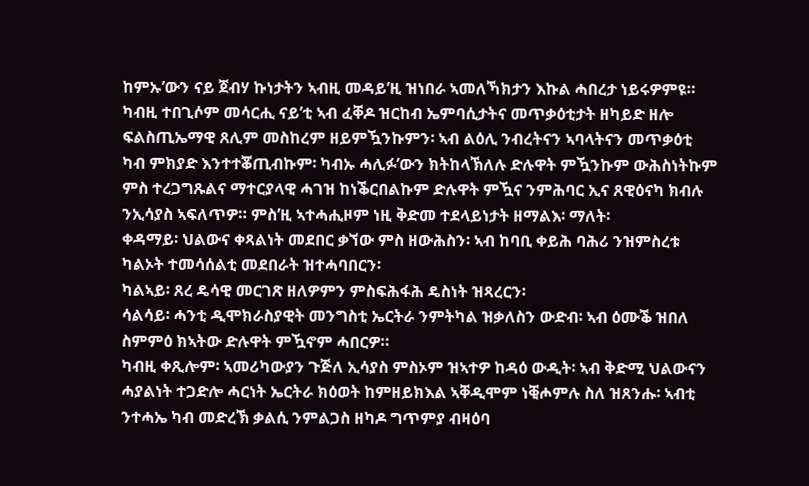ከምኡ’ውን ናይ ጀብሃ ኩነታትን ኣብዚ መዳይ’ዚ ዝነበራ ኣመለኻክታን እኩል ሓበረታ ነይሩዎምዩ። ካብዚ ተበጊሶም መሳርሒ ናይ’ቲ ኣብ ፈቐዶ ዝርከብ ኤምባሲታትና መጥቃዕቲታት ዘካይድ ዘሎ ፍልስጢኤማዊ ጸሊም መስከረም ዘይምዃንኩምን፡ ኣብ ልዕሊ ንብረትናን ኣባላትናን መጥቃዕቲ ካብ ምክያድ እንተተቖጢብኩም፡ ካብኡ ሓሊፉ’ውን ክትከላኽለሉ ድሉዋት ምዃንኩም ውሕስነትኩም ምስ ተረጋግጹልና ማተርያላዊ ሓገዝ ከነቕርበልኩም ድሉዋት ምዃና ንምሕባር ኢና ጸዊዕናካ ክብሉ ንኢሳያስ ኣፍለጥዎ። ምስ’ዚ ኣተሓሒዞም ነዚ ቅድመ ተደላይነታት ዘማልእ፡ ማለት፡
ቀዳማይ፡ ህልውና ቀጻልነት መደበር ቃኘው ምስ ዘውሕስን፡ ኣብ ከባቢ ቀይሕ ባሕሪ ንዝምስረቱ ካልኦት ተመሳሰልቲ መደበራት ዝተሓባበርን፡
ካልኣይ፡ ጸረ ዴሳዊ መርገጽ ዘለዎምን ምስፍሕፋሕ ዴስነት ዝጻረርን፡
ሳልሳይ፡ ሓንቲ ዲሞክራስያዊት መንግስቲ ኤርትራ ንምትካል ዝቃለስን ውድብ፡ ኣብ ዕሙቕ ዝበለ ስምምዕ ክኣትው ድሉዋት ምዃኖም ሓበርዎ።
ካብዚ ቀጺሎም፡ ኣመሪካውያን ጉጅለ ኢሳያስ ምስኦም ዝኣተዎ ከዳዕ ውዲት፡ ኣብ ቅድሚ ህልውናን ሓያልነት ተጋድሎ ሓርነት ኤርትራ ክዕወት ከምዘይክእል ኣቐዲሞም ነቒሖምሉ ስለ ዝጸንሑ፡ ኣብቲ ንተሓኤ ካብ መድረኽ ቃልሲ ንምልጋስ ዘካዶ ግጥምያ ብዛዕባ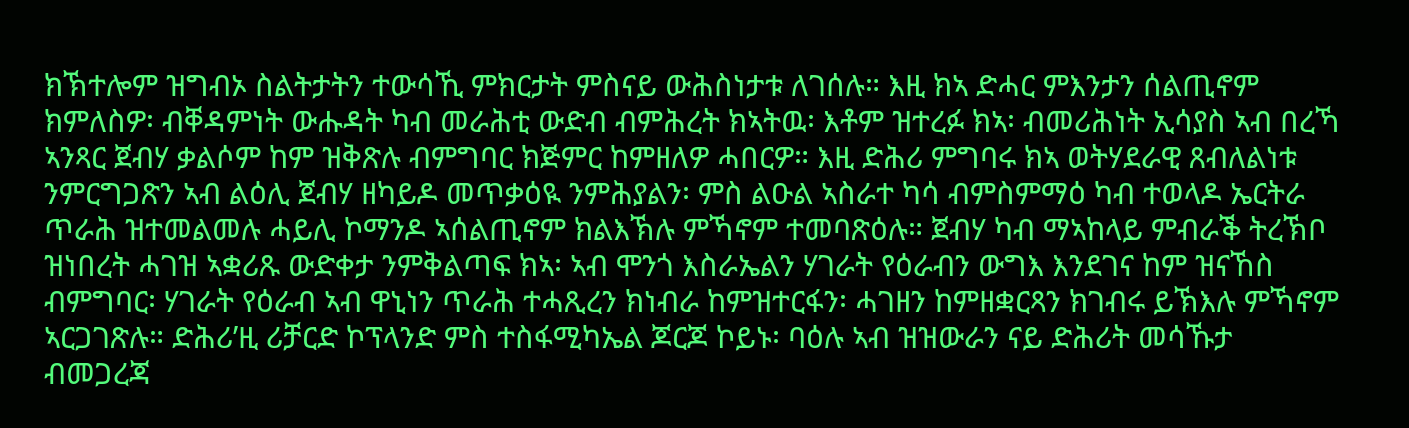ክኽተሎም ዝግብኦ ስልትታትን ተውሳኺ ምክርታት ምስናይ ውሕስነታቱ ለገሰሉ። እዚ ክኣ ድሓር ምእንታን ሰልጢኖም ክምለስዎ፡ ብቐዳምነት ውሑዳት ካብ መራሕቲ ውድብ ብምሕረት ክኣትዉ፡ እቶም ዝተረፉ ክኣ፡ ብመሪሕነት ኢሳያስ ኣብ በረኻ ኣንጻር ጀብሃ ቃልሶም ከም ዝቅጽሉ ብምግባር ክጅምር ከምዘለዎ ሓበርዎ። እዚ ድሕሪ ምግባሩ ክኣ ወትሃደራዊ ጸብለልነቱ ንምርግጋጽን ኣብ ልዕሊ ጀብሃ ዘካይዶ መጥቃዕዪ ንምሕያልን፡ ምስ ልዑል ኣስራተ ካሳ ብምስምማዕ ካብ ተወላዶ ኤርትራ ጥራሕ ዝተመልመሉ ሓይሊ ኮማንዶ ኣሰልጢኖም ክልእኽሉ ምኻኖም ተመባጽዕሉ። ጀብሃ ካብ ማኣከላይ ምብራቕ ትረኽቦ ዝነበረት ሓገዝ ኣቋሪጹ ውድቀታ ንምቅልጣፍ ክኣ፡ ኣብ ሞንጎ እስራኤልን ሃገራት የዕራብን ውግእ እንደገና ከም ዝናኸስ ብምግባር፡ ሃገራት የዕራብ ኣብ ዋኒነን ጥራሕ ተሓጺረን ክነብራ ከምዝተርፋን፡ ሓገዘን ከምዘቋርጻን ክገብሩ ይኽእሉ ምኻኖም ኣርጋገጽሉ። ድሕሪ’ዚ ሪቻርድ ኮፕላንድ ምስ ተስፋሚካኤል ጆርጆ ኮይኑ፡ ባዕሉ ኣብ ዝዝውራን ናይ ድሕሪት መሳኹታ ብመጋረጃ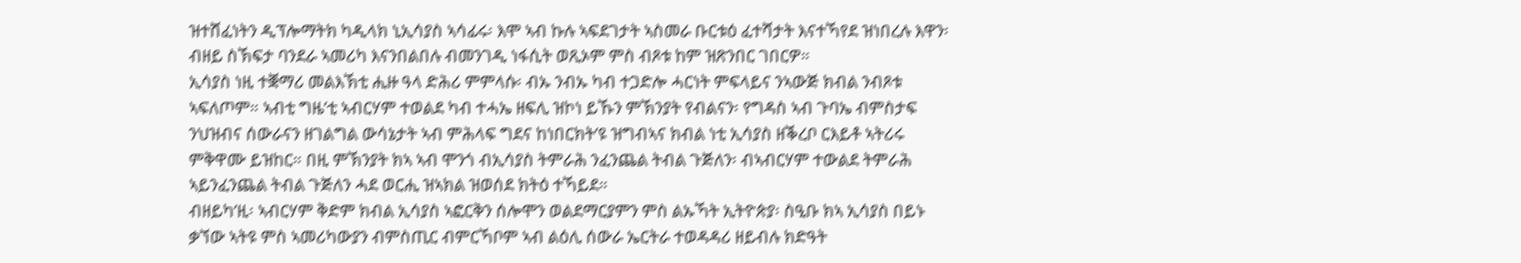ዝተሸፈነትን ዲፕሎማትክ ካዲላክ ኒኢሳያስ ኣሳፊሩ፡ እሞ ኣብ ኩሉ ኣፍደገታት ኣስመራ ቡርቱዕ ፈተሻታት እናተኻየደ ዝነበረሉ እዋን፡ ብዘይ ስኽፍታ ባንደራ ኣመሪካ እናንበልበሉ ብመንገዲ ነፋሲት ወጺኦም ምስ ብጾቱ ከም ዝጽንበር ገበርዎ።
ኢሳያስ ነዚ ተቛማሪ መልእኽቲ ሒዙ ዓላ ድሕሪ ምምላሱ፡ ብኡ ንብኡ ካብ ተጋድሎ ሓርነት ምፍላይና ንኣውጅ ክብል ንብጾቱ ኣፍለጦም። ኣብቲ ግዜ’ቲ ኣብርሃም ተወልደ ካብ ተሓኤ ዘፍሊ ዝኮነ ይኹን ምኽንያት የብልናን፡ የግዳስ ኣብ ጉባኤ ብምስታፍ ንህዝብና ሰውራናን ዘገልግል ውሳኔታት ኣብ ምሕላፍ ግደና ከነበርክት’ዩ ዝግብኣና ክብል ነቲ ኢሳያስ ዘቕረቦ ርእይቶ ኣትሪሩ ምቅዋሙ ይዝከር። በዚ ምኽንያት ክኣ ኣብ ሞንጎ ብኢሳያስ ትምራሕ ንፈንጨል ትብል ጉጅለን፡ ብኣብርሃም ተውልደ ትምራሕ ኣይንፈንጨል ትብል ጉጅለን ሓደ ወርሒ ዝኣክል ዝወሰደ ክትዕ ተኻይደ።
ብዘይካ’ዚ፡ ኣብርሃም ቅድም ክብል ኢሳያስ ኣፎርቅን ሰሎሞን ወልደማርያምን ምስ ልኡኻት ኢትዮጵያ፡ ስዒቡ ክኣ ኢሳያስ በይኑ ቃኘው ኣትዩ ምስ ኣመሪካውያን ብምስጢር ብምርኻቦም ኣብ ልዕሊ ሰውራ ኤርትራ ተወዳዳሪ ዘይብሉ ክድዓት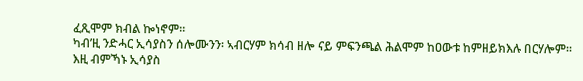ፈጺሞም ክብል ኰነኖም።
ካብ’ዚ ንድሓር ኢሳያስን ሰሎሙንን፡ ኣብርሃም ክሳብ ዘሎ ናይ ምፍንጫል ሕልሞም ከዐውቱ ከምዘይክእሉ በርሃሎም። እዚ ብምኻኑ ኢሳያስ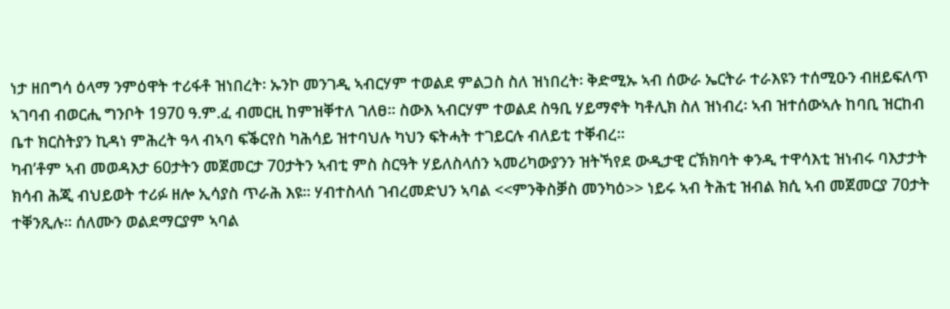ነታ ዘበግሳ ዕላማ ንምዕዋት ተሪፋቶ ዝነበረት፡ ኡንኮ መንገዲ ኣብርሃም ተወልደ ምልጋስ ስለ ዝነበረት፡ ቅድሚኡ ኣብ ሰውራ ኤርትራ ተራእዩን ተሰሚዑን ብዘይፍለጥ ኣገባብ ብወርሒ ግንቦት 1970 ዓ.ም.ፈ ብመርዚ ከምዝቐተለ ገለፀ። ስውእ ኣብርሃም ተወልደ ስዓቢ ሃይማኖት ካቶሊክ ስለ ዝነብረ፡ ኣብ ዝተሰውኣሉ ከባቢ ዝርከብ ቤተ ክርስትያን ኪዳነ ምሕረት ዓላ ብኣባ ፍቕርየስ ካሕሳይ ዝተባህሉ ካህን ፍትሓት ተገይርሉ ብለይቲ ተቐብረ።
ካብ’ቶም ኣብ መወዳእታ 60ታትን መጀመርታ 70ታትን ኣብቲ ምስ ስርዓት ሃይለስላሰን ኣመሪካውያንን ዝትኻየደ ውዲታዊ ርኽክባት ቀንዲ ተዋሳእቲ ዝነብሩ ባእታታት ክሳብ ሕጂ ብህይወት ተሪፉ ዘሎ ኢሳያስ ጥራሕ እዩ። ሃብተስላሰ ገብረመድህን ኣባል <<ምንቅስቓስ መንካዕ>> ነይሩ ኣብ ትሕቲ ዝብል ክሲ ኣብ መጀመርያ 70ታት ተቐንጺሉ። ሰለሙን ወልደማርያም ኣባል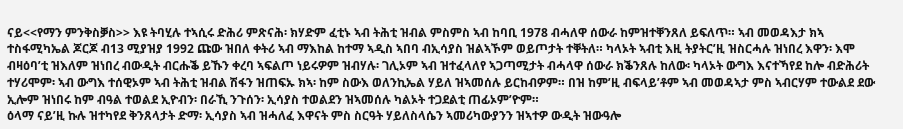ናይ<<የማን ምንቅስቓስ>> እዩ ትባሂሉ ተኣሲሩ ድሕሪ ምጽናሕ፡ ክሃድም ፈቲኑ ኣብ ትሕቲ ዝብል ምስምስ ኣብ ከባቢ 1978 ብሓለዋ ሰውራ ከምዝተቐንጸለ ይፍለጥ። ኣብ መወዳእታ ክኣ ተስፋሚካኤል ጆርጆ ብ13 ሚያዝያ 1992 ጩው ዝበለ ቀትሪ ኣብ ማእከል ከተማ ኣዲስ ኣበባ ብኢሳያስ ዝልኣኾም ወይጦታት ተቐትለ። ካላኦት ኣብቲ እዚ ትያትር’ዚ ዝስርሓሉ ዝነበረ እዋን፡ እሞ ብዛዕባ’ቲ ዝእለም ዝነበረ ብውዲት ብርሑቕ ይኹን ቀረባ ኣፍልጦ ነይሩዎም ዝብሃሉ፡ ገሊኦም ኣብ ዝተፈላለየ ኣጋጣሚታት ብሓላዋ ሰውራ ክቕንጸሉ ከለው፡ ካላኦት ውግእ እናተኻየደ ከሎ ብድሕሪት ተሃሪሞም፡ ኣብ ውግእ ተሰዊኦም ኣብ ትሕቲ ዝብል ሽፋን ዝጠፍኡ ክኣ፡ ከም ስውእ ወለንኪኤል ሃይለ ዝኣመሰሉ ይርከብዎም። በዝ ከም’ዚ ብፍላይ’ቶም ኣብ መወዳኣታ ምስ ኣብርሃም ተውልደ ደው ኢሎም ዝነበሩ ከም ብዓል ተወልደ ኢዮብን፡ በራኺ ንጉሰን፡ ኢሳያስ ተወልደን ዝኣመሰሉ ካልኦት ተጋደልቲ ጠፊኦም’ዮም።
ዕላማ ናይ’ዚ ኩሉ ዝተካየደ ቅንጸላታት ድማ፡ ኢሳያስ ኣብ ዝሓለፈ እዋናት ምስ ስርዓት ሃይለስላሴን ኣመሪካውያንን ዝኣተዎ ውዲት ዝውዓሎ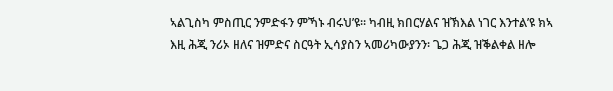ኣልጊስካ ምስጢር ንምድፋን ምኻኑ ብሩህ’ዩ። ካብዚ ክበርሃልና ዝኽእል ነገር እንተል’ዩ ክኣ እዚ ሕጂ ንሪኦ ዘለና ዝምድና ስርዓት ኢሳያስን ኣመሪካውያንን፡ ጌጋ ሕጂ ዝቕልቀል ዘሎ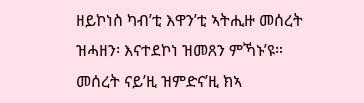ዘይኮነስ ካብ’ቲ እዋን’ቲ ኣትሒዙ መሰረት ዝሓዘን፡ እናተደኮነ ዝመጸን ምኻኑ’ዩ። መሰረት ናይ’ዚ ዝምድና’ዚ ክኣ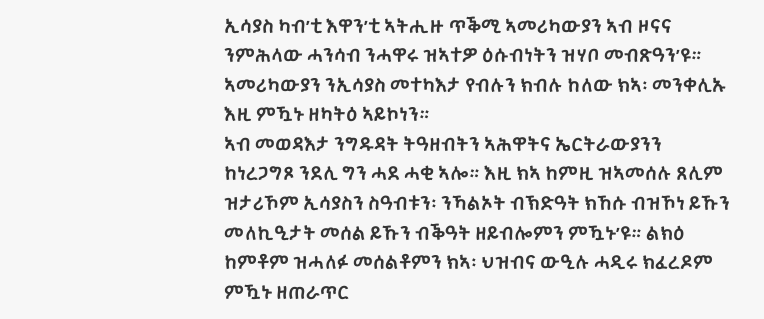ኢሳያስ ካብ’ቲ እዋን’ቲ ኣትሒዙ ጥቕሚ ኣመሪካውያን ኣብ ዞናና ንምሕላው ሓንሳብ ንሓዋሩ ዝኣተዎ ዕሱብነትን ዝሃቦ መብጽዓን’ዩ። ኣመሪካውያን ንኢሳያስ መተካእታ የብሉን ክብሉ ከለው ክኣ፡ መንቀሊኡ እዚ ምዃኑ ዘካትዕ ኣይኮነን።
ኣብ መወዳእታ ንግዱዳት ትዓዘብትን ኣሕዋትና ኤርትራውያንን ከነረጋግጾ ንደሊ ግን ሓደ ሓቂ ኣሎ። እዚ ክኣ ከምዚ ዝኣመሰሉ ጸሊም ዝታሪኾም ኢሳያስን ስዓብቱን፡ ንኻልኦት ብኽድዓት ክኸሱ ብዝኾነ ይኹን መለኪዒታት መሰል ይኹን ብቕዓት ዘይብሎምን ምዃኑ’ዩ። ልክዕ ከምቶም ዝሓለፉ መሰልቶምን ክኣ፡ ህዝብና ውዒሉ ሓዲሩ ክፈረዶም ምዃኑ ዘጠራጥር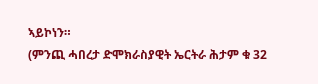ኣይኮነን።
(ምንጪ ሓበረታ ድሞክራስያዊት ኤርትራ ሕታም ቁ 32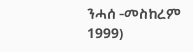ንሓሰ -መስከረም 1999)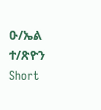ዑ/ኤል ተ/ጽዮን
Short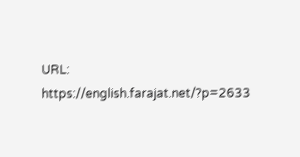URL: https://english.farajat.net/?p=2633